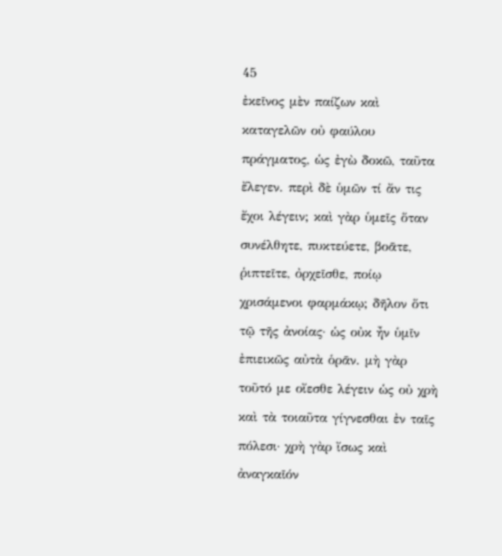45
ἐκεῖνος μὲν παίζων καὶ καταγελῶν οὐ φαύλου πράγματος, ὡς ἐγὼ δοκῶ, ταῦτα ἔλεγεν. περὶ δὲ ὑμῶν τί ἄν τις ἔχοι λέγειν; καὶ γὰρ ὑμεῖς ὅταν συνέλθητε, πυκτεύετε, βοᾶτε, ῥιπτεῖτε, ὀρχεῖσθε, ποίῳ χρισάμενοι φαρμάκῳ; δῆλον ὅτι τῷ τῆς ἀνοίας· ὡς οὐκ ἦν ὑμῖν ἐπιεικῶς αὐτὰ ὁρᾶν. μὴ γὰρ τοῦτό με οἴεσθε λέγειν ὡς οὐ χρὴ καὶ τὰ τοιαῦτα γίγνεσθαι ἐν ταῖς πόλεσι· χρὴ γὰρ ἴσως καὶ ἀναγκαῖόν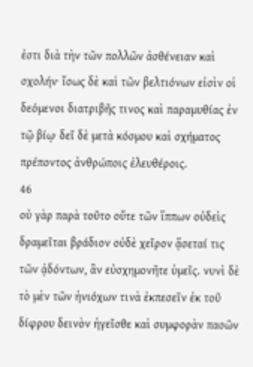ἐστι διὰ τὴν τῶν πολλῶν ἀσθένειαν καὶ σχολήν· ἴσως δὲ καὶ τῶν βελτιόνων εἰσὶν οἱ δεόμενοι διατριβῆς τινος καὶ παραμυθίας ἐν τῷ βίῳ· δεῖ δὲ μετὰ κόσμου καὶ σχήματος πρέποντος ἀνθρώποις ἐλευθέροις.
46
οὐ γὰρ παρὰ τοῦτο οὔτε τῶν ἵππων οὐδεὶς δραμεῖται βράδιον οὐδὲ χεῖρον ᾅσεταί τις τῶν ᾀδόντων, ἂν εὐσχημονῆτε ὑμεῖς. νυνὶ δὲ τὸ μὲν τῶν ἡνιόχων τινὰ ἐκπεσεῖν ἐκ τοῦ δίφρου δεινὸν ἡγεῖσθε καὶ συμφορὰν πασῶν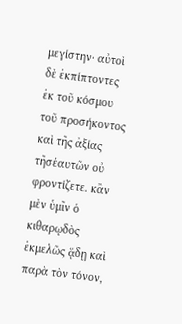μεγίστην· αὐτοὶ δὲ ἐκπίπτοντες ἐκ τοῦ κόσμου τοῦ προσήκοντος καὶ τῆς ἀξίας τῆσἑαυτῶν οὐ φροντίζετε. κἂν μὲν ὑμῖν ὁ κιθαρῳδὸς ἐκμελῶς ᾅδῃ καὶ παρὰ τὸν τόνον,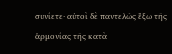συνίετε· αὐτοὶ δὲ παντελῶς ἔξω τῆς ἁρμονίας τῆς κατὰ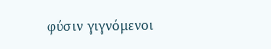φύσιν γιγνόμενοι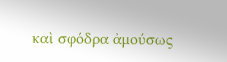καὶ σφόδρα ἀμούσως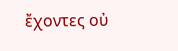ἔχοντες οὐ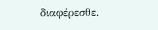διαφέρεσθε.